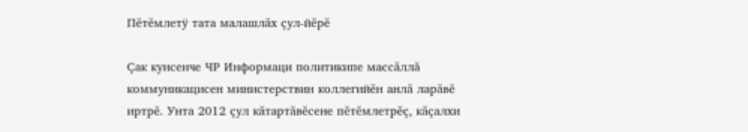Пĕтĕмлетÿ тата малашлăх çул-йĕрĕ

Çак кунсенче ЧР Информаци политикипе массăллă коммуникацисен министерствин коллегийĕн анлă ларăвĕ иртрĕ. Унта 2012 çул кăтартăвĕсене пĕтĕмлетрĕç, кăçалхи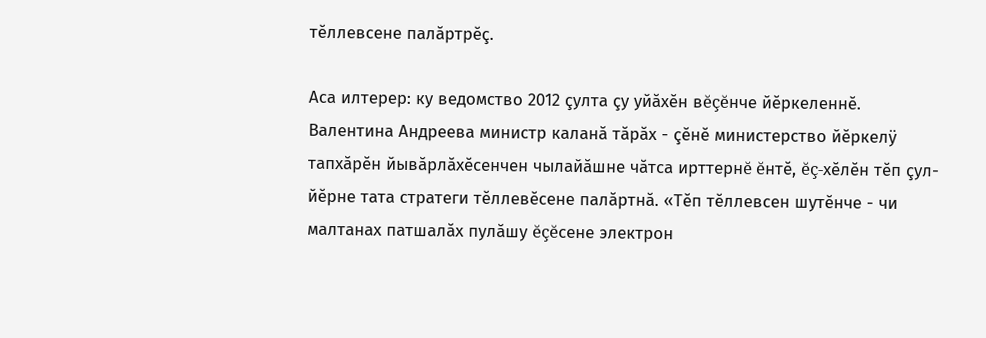тĕллевсене палăртрĕç.

Аса илтерер: ку ведомство 2012 çулта çу уйăхĕн вĕçĕнче йĕркеленнĕ. Валентина Андреева министр каланă тăрăх - çĕнĕ министерство йĕркелÿ тапхăрĕн йывăрлăхĕсенчен чылайăшне чăтса ирттернĕ ĕнтĕ, ĕç-хĕлĕн тĕп çул-йĕрне тата стратеги тĕллевĕсене палăртнă. «Тĕп тĕллевсен шутĕнче - чи малтанах патшалăх пулăшу ĕçĕсене электрон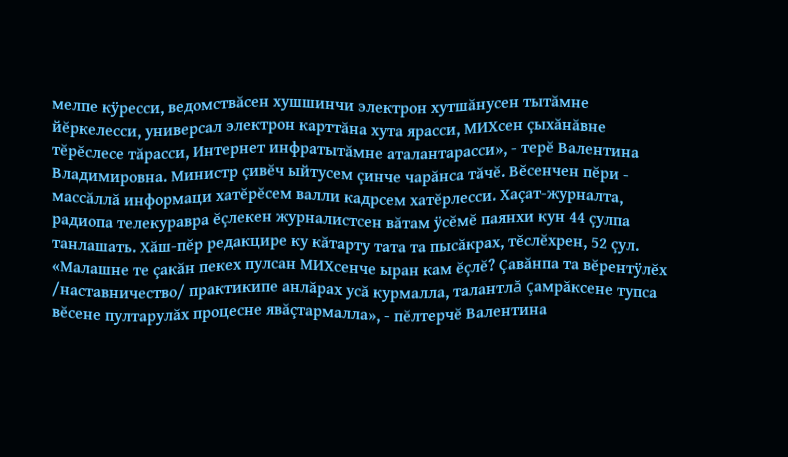мелпе кÿресси, ведомствăсен хушшинчи электрон хутшăнусен тытăмне йĕркелесси, универсал электрон карттăна хута ярасси, МИХсен çыхăнăвне тĕрĕслесе тăрасси, Интернет инфратытăмне аталантарасси», - терĕ Валентина Владимировна. Министр çивĕч ыйтусем çинче чарăнса тăчĕ. Вĕсенчен пĕри - массăллă информаци хатĕрĕсем валли кадрсем хатĕрлесси. Хаçат-журналта, радиопа телекуравра ĕçлекен журналистсен вăтам ÿсĕмĕ паянхи кун 44 çулпа танлашать. Хăш-пĕр редакцире ку кăтарту тата та пысăкрах, тĕслĕхрен, 52 çул. «Малашне те çакăн пекех пулсан МИХсенче ыран кам ĕçлĕ? Çавăнпа та вĕрентÿлĕх /наставничество/ практикипе анлăрах усă курмалла, талантлă çамрăксене тупса вĕсене пултарулăх процесне явăçтармалла», - пĕлтерчĕ Валентина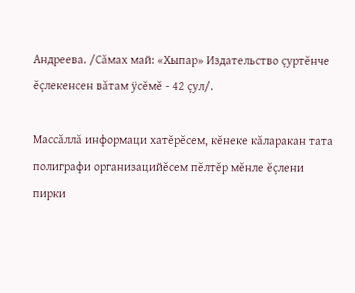Андреева. /Сăмах май: «Хыпар» Издательство çуртĕнче ĕçлекенсен вăтам ÿсĕмĕ - 42 çул/.

Массăллă информаци хатĕрĕсем, кĕнеке кăларакан тата полиграфи организацийĕсем пĕлтĕр мĕнле ĕçлени пирки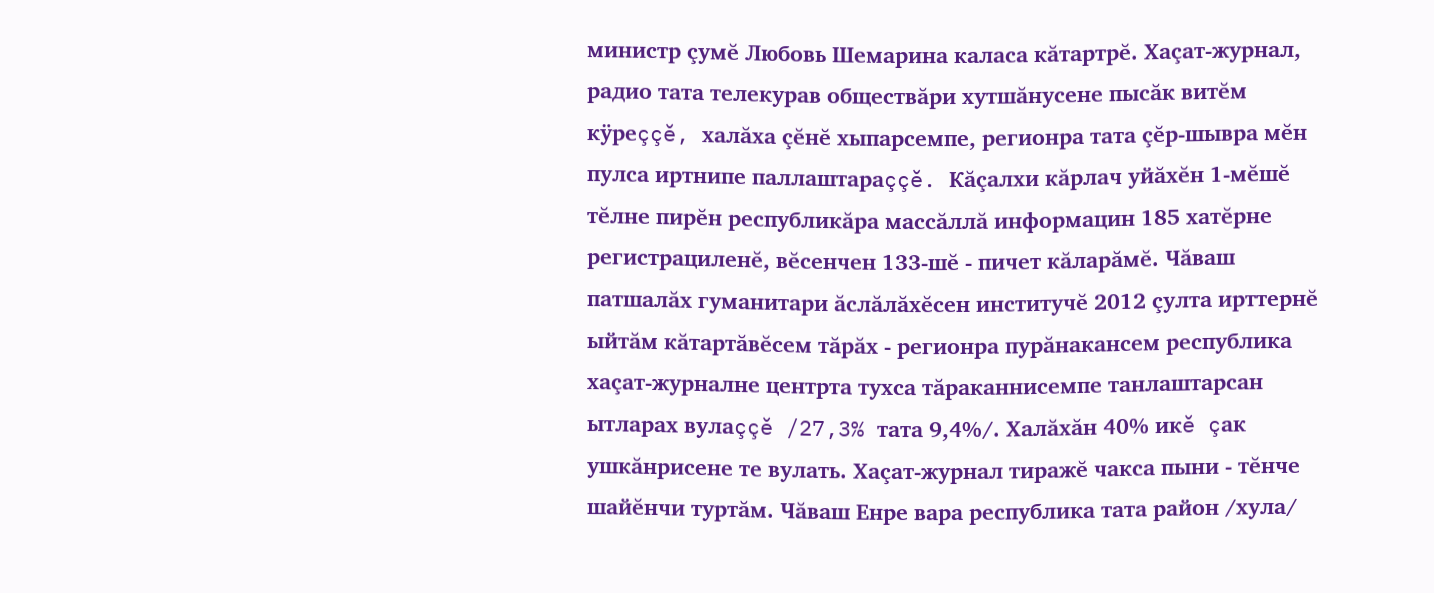министр çумĕ Любовь Шемарина каласа кăтартрĕ. Хаçат-журнал, радио тата телекурав обществăри хутшăнусене пысăк витĕм кÿреççĕ, халăха çĕнĕ хыпарсемпе, регионра тата çĕр-шывра мĕн пулса иртнипе паллаштараççĕ. Кăçалхи кăрлач уйăхĕн 1-мĕшĕ тĕлне пирĕн республикăра массăллă информацин 185 хатĕрне регистрациленĕ, вĕсенчен 133-шĕ - пичет кăларăмĕ. Чăваш патшалăх гуманитари ăслăлăхĕсен институчĕ 2012 çулта ирттернĕ ыйтăм кăтартăвĕсем тăрăх - регионра пурăнакансем республика хаçат-журналне центрта тухса тăраканнисемпе танлаштарсан ытларах вулаççĕ /27,3% тата 9,4%/. Халăхăн 40% икĕ çак ушкăнрисене те вулать. Хаçат-журнал тиражĕ чакса пыни - тĕнче шайĕнчи туртăм. Чăваш Енре вара республика тата район /хула/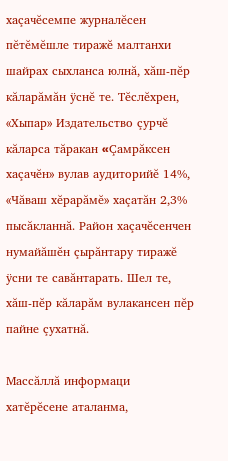хаçачĕсемпе журналĕсен пĕтĕмĕшле тиражĕ малтанхи шайрах сыхланса юлнă, хăш-пĕр кăларăмăн ÿснĕ те. Тĕслĕхрен, «Хыпар» Издательство çурчĕ кăларса тăракан «Çамрăксен хаçачĕн» вулав аудиторийĕ 14%, «Чăваш хĕрарăмĕ» хаçатăн 2,3% пысăкланнă. Район хаçачĕсенчен нумайăшĕн çырăнтару тиражĕ ÿсни те савăнтарать. Шел те, хăш-пĕр кăларăм вулакансен пĕр пайне çухатнă.

Массăллă информаци хатĕрĕсене аталанма,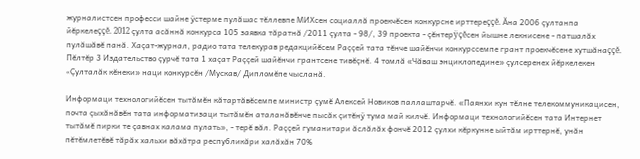журналистсен професси шайне ÿстерме пулăшас тĕллевпе МИХсен социаллă проекчĕсен конкурсне ирттереççĕ. Ăна 2006 çултанпа йĕркелеççĕ. 2012 çулта асăннă конкурса 105 заявка тăратнă /2011 çулта - 98/, 39 проекта - çĕнтерÿçĕсен йышне лекнисене - патшалăх пулăшăвĕ панă. Хаçат-журнал, радио тата телекурав редакцийĕсем Раççей тата тĕнче шайĕнчи конкурссемпе грант проекчĕсене хутшăнаççĕ. Пĕлтĕр 3 Издательство çурчĕ тата 1 хаçат Раççей шайĕнчи грантсене тивĕçнĕ. 4 томлă «Чăваш энциклопедине» çулсеренех йĕркелекен «Çулталăк кĕнеки» наци конкурсĕн /Мускав/ Дипломĕпе чысланă.

Информаци технологийĕсен тытăмĕн кăтартăвĕсемпе министр çумĕ Алексей Новиков паллаштарчĕ. «Паянхи кун тĕлне телекоммуникацисен, почта çыхăнăвĕн тата информатизаци тытăмĕн аталанăвĕнче пысăк çитĕнÿ тума май килчĕ. Информаци технологийĕсен тата Интернет тытăмĕ пирки те çавнах калама пулать», - терĕ вăл. Раççей гуманитари ăслăлăх фончĕ 2012 çулхи кĕркунне ыйтăм ирттернĕ, унăн пĕтĕмлетĕвĕ тăрăх хальхи вăхăтра республикăри халăхăн 70%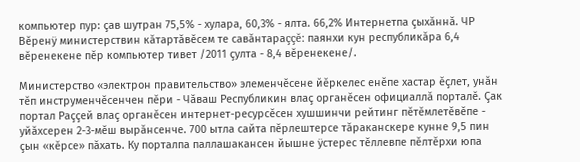компьютер пур: çав шутран 75,5% - хулара, 60,3% - ялта. 66,2% Интернетпа çыхăннă. ЧР Вĕренÿ министерствин кăтартăвĕсем те савăнтараççĕ: паянхи кун республикăра 6,4 вĕренекене пĕр компьютер тивет /2011 çулта - 8,4 вĕренекене/.

Министерство «электрон правительство» элеменчĕсене йĕркелес енĕпе хастар ĕçлет, унăн тĕп инструменчĕсенчен пĕри - Чăваш Республикин влаç органĕсен официаллă порталĕ. Çак портал Раççей влаç органĕсен интернет-ресурсĕсен хушшинчи рейтинг пĕтĕмлетĕвĕпе - уйăхсерен 2-3-мĕш вырăнсенче. 700 ытла сайта пĕрлештерсе тăраканскере кунне 9,5 пин çын «кĕрсе» пăхать. Ку порталпа паллашакансен йышне ÿстерес тĕллевпе пĕлтĕрхи юпа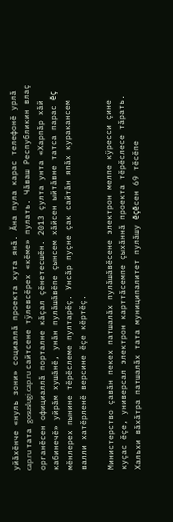уйăхĕнче «нуль зони» социаллă проекта хута янă. Ăна пула карас телефонĕ урлă cap.ru тата gosuslugi.cap.ru сайтсене тÿлевсĕрех «кĕме» пулать. Чăваш Республикин влаç органĕсен официаллă порталне кăçал çĕнетесшĕн. 2013 çулта унта «Харпăр хăй кабинечĕ» уйрăм хушăнĕ, унăн пулăшăвĕпе çынсем хăйсен ыйтăвне татса парас ĕç мĕнлерех пынине тĕрĕслеме пултарĕç. Унсăр пуçне çак сайтăн япăх куракансем валли хатĕрленĕ версине ĕçе кĕртĕç.

Министерство çавăн пекех патшалăх пулăшăвĕсене электрон мелпе кÿресси çине куçас ĕçе, универсал электрон карттăсемпе çыхăннă проекта тĕрĕслесе тăрать. Хальхи вăхăтра патшалăх тата муниципалитет пулăшу ĕçĕсен 69 тĕсĕпе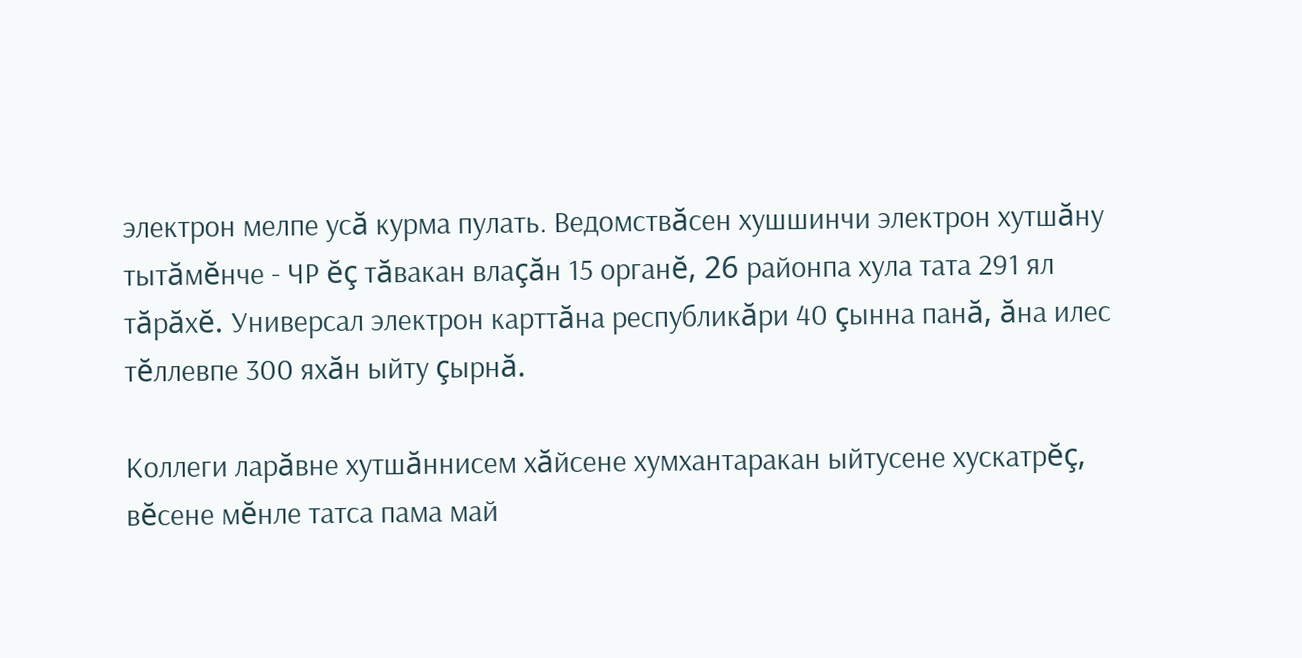электрон мелпе усă курма пулать. Ведомствăсен хушшинчи электрон хутшăну тытăмĕнче - ЧР ĕç тăвакан влаçăн 15 органĕ, 26 районпа хула тата 291 ял тăрăхĕ. Универсал электрон карттăна республикăри 40 çынна панă, ăна илес тĕллевпе 300 яхăн ыйту çырнă.

Коллеги ларăвне хутшăннисем хăйсене хумхантаракан ыйтусене хускатрĕç, вĕсене мĕнле татса пама май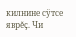килнине сÿтсе яврĕç. Чи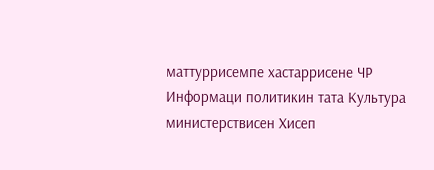маттуррисемпе хастаррисене ЧР Информаци политикин тата Культура министерствисен Хисеп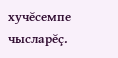хучĕсемпе чысларĕç.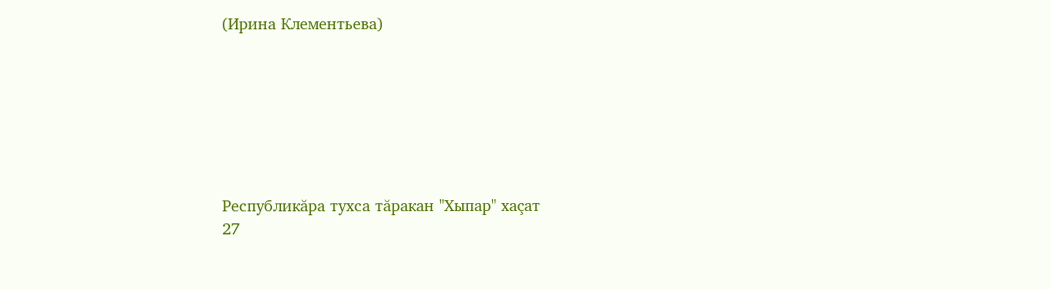(Ирина Клементьева)







Республикăра тухса тăракан "Хыпар" хаçат
27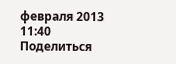февраля 2013
11:40
Поделиться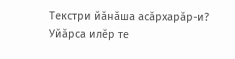Текстри йӑнӑша асӑрхарӑр-и?
Уйӑрса илӗр те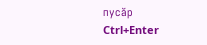пусӑр Ctrl+Enter